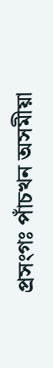প্ৰসংগঃ পাঁচখন অসমীয়া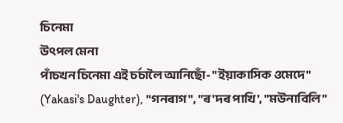চিনেমা
উৎপল মেনা
পাঁচখন চিনেমা এই চৰ্চালৈ আনিছোঁ- "ইয়াকাসিক ওমেদে" (Yakasi's Daughter), "গনৰাগ", "ৰ'দৰ পাখি', "মউনাবিলি"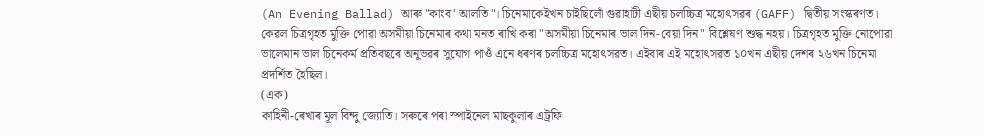(An Evening Ballad) আৰু "কাংব' আলতি"। চিনেমাকেইখন চাইছিলোঁ গুৱাহাটী এছীয় চলচ্চিত্ৰ মহোৎসৱৰ (GAFF) দ্বিতীয় সংস্কৰণত। কেৱল চিত্ৰগৃহত মুক্তি পোৱা অসমীয়া চিনেমাৰ কথা মনত ৰাখি কৰা "অসমীয়া চিনেমাৰ ভাল দিন-বেয়া দিন" বিশ্লেষণ শুদ্ধ নহয়। চিত্ৰগৃহত মুক্তি নোপোৱা ভালেমান ভাল চিনেকৰ্ম প্ৰতিবছৰে অনুভৱৰ সুযোগ পাওঁ এনে ধৰণৰ চলচ্চিত্ৰ মহোৎসৱত। এইবাৰ এই মহোৎসৱত ১০খন এছীয় দেশৰ ২৬খন চিনেমা প্ৰদৰ্শিত হৈছিল।
(এক)
কাহিনী-ৰেখাৰ মূল বিন্দু জ্যোতি। সৰুৰে পৰা স্পাইনেল মাছকুলাৰ এট্ৰফি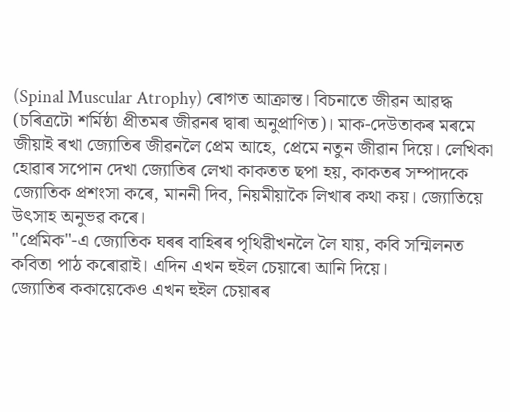(Spinal Muscular Atrophy) ৰোগত আক্ৰান্ত। বিচনাতে জীৱন আৱদ্ধ (চৰিত্ৰটো শৰ্মিষ্ঠা প্ৰীতমৰ জীৱনৰ দ্বাৰা অনুপ্ৰাণিত)। মাক-দেউতাকৰ মৰমে জীয়াই ৰখা জ্যোতিৰ জীৱনলৈ প্ৰেম আহে, প্ৰেমে নতুন জীৱান দিয়ে। লেখিকা হোৱাৰ সপোন দেখা জ্যোতিৰ লেখা কাকতত ছপা হয়, কাকতৰ সম্পাদকে জ্যোতিক প্ৰশংসা কৰে, মাননী দিব, নিয়মীয়াকৈ লিখাৰ কথা কয়। জ্যোতিয়ে উৎসাহ অনুভৱ কৰে।
"প্ৰেমিক"-এ জ্যোতিক ঘৰৰ বাহিৰৰ পৃথিৱীখনলৈ লৈ যায়, কবি সন্মিলনত কবিতা পাঠ কৰোৱাই। এদিন এখন হুইল চেয়াৰো আনি দিয়ে।
জ্যোতিৰ ককায়েকেও এখন হুইল চেয়াৰৰ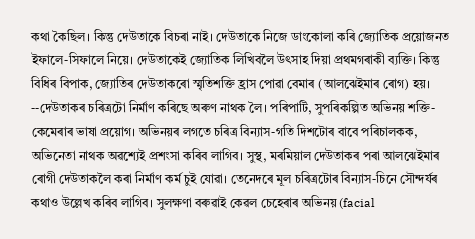কথা কৈছিল। কিন্তু দেউতাকে বিচৰা নাই। দেউতাকে নিজে ডাংকোলা কৰি জ্যোতিক প্ৰয়োজনত ইফালে-সিফালে নিয়ে। দেউতাকেই জ্যোতিক লিখিবলৈ উৎসাহ দিয়া প্ৰথমগৰাকী ব্যক্তি। কিন্তু বিধিৰ বিপাক, জ্যোতিৰ দেউতাকৰো স্মৃতিশক্তি হ্ৰাস পোৱা বেমাৰ (আলঝেইমাৰ ৰোগ) হয়। --দেউতাকৰ চৰিত্ৰটো নিৰ্মাণ কৰিছে অৰুণ নাথক লৈ। পৰিপাটি, সুপৰিকল্পিত অভিনয় শক্তি-কেমেৰাৰ ভাষা প্ৰয়োগ। অভিনয়ৰ লগতে চৰিত্ৰ বিন্যাস-গতি দিশটোৰ বাবে পৰিচালকক, অভিনেতা নাথক অৱশ্যেই প্ৰশংসা কৰিব লাগিব। সুস্থ, মৰমিয়াল দেউতাকৰ পৰা আলঝেইমাৰ ৰোগী দেউতাকলৈ কৰা নিৰ্মাণ কৰ্ম চুই যোৱা। তেনেদৰে মূল চৰিত্ৰটোৰ বিন্যাস-চিনে সৌন্দৰ্যৰ কথাও উল্লেখ কৰিব লাগিব। সুলক্ষণা বৰুৱাই কেৱল চেহেৰাৰ অভিনয় (facial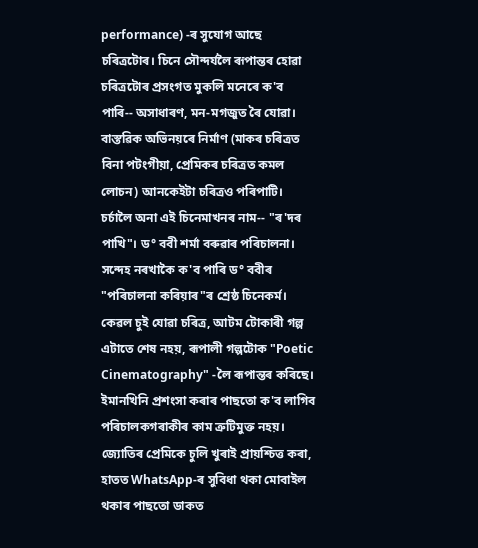performance) -ৰ সুযোগ আছে চৰিত্ৰটোৰ। চিনে সৌন্দৰ্যলৈ ৰূপান্তৰ হোৱা চৰিত্ৰটোৰ প্ৰসংগত মুকলি মনেৰে ক'ব পাৰি-- অসাধাৰণ, মন-মগজুত ৰৈ যোৱা। বাস্তৱিক অভিনয়ৰে নিৰ্মাণ (মাকৰ চৰিত্ৰত বিনা পটংগীয়া, প্ৰেমিকৰ চৰিত্ৰত কমল লোচন) আনকেইটা চৰিত্ৰও পৰিপাটি।
চৰ্চালৈ অনা এই চিনেমাখনৰ নাম-- "ৰ'দৰ পাখি"। ড° ববী শৰ্মা বৰুৱাৰ পৰিচালনা। সন্দেহ নৰখাকৈ ক'ব পাৰি ড° ববীৰ "পৰিচালনা কৰিয়াৰ"ৰ শ্ৰেষ্ঠ চিনেকৰ্ম। কেৱল চুই যোৱা চৰিত্ৰ, আটম টোকাৰী গল্প এটাতে শেষ নহয়, ৰূপালী গল্পটোক "Poetic Cinematography" -লৈ ৰূপান্তৰ কৰিছে। ইমানখিনি প্ৰশংসা কৰাৰ পাছতো ক'ব লাগিব পৰিচালকগৰাকীৰ কাম ত্ৰুটিমুক্ত নহয়। জ্যোতিৰ প্ৰেমিকে চুলি খুৰাই প্ৰায়শ্চিত্ত কৰা, হাতত WhatsApp-ৰ সুবিধা থকা মোবাইল থকাৰ পাছতো ডাকত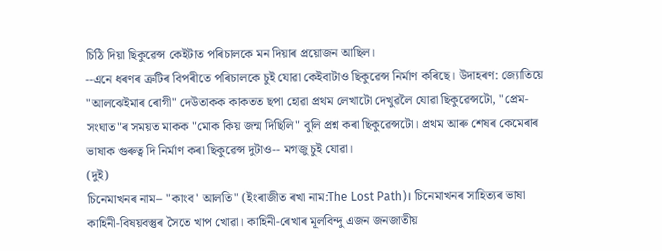চিঠি দিয়া ছিকুৱেন্স কেইটাত পৰিচালকে মন দিয়াৰ প্ৰয়োজন আছিল।
--এনে ধৰণৰ ত্ৰুটিৰ বিপৰীতে পৰিচালকে চুই যোৱা কেইবাটাও ছিকুৱেন্স নিৰ্মাণ কৰিছে। উদাহৰণ: জ্যোতিয়ে "আলঝেইমাৰ ৰোগী" দেউতাকক কাকতত ছপা হোৱা প্ৰথম লেখাটো দেখুৱলৈ যোৱা ছিকুৱেন্সটো, "প্ৰেম-সংঘাত"ৰ সময়ত মাকক "মোক কিয় জন্ম দিছিলি" বুলি প্ৰশ্ন কৰা ছিকুৱেন্সটো। প্ৰথম আৰু শেষৰ কেমেৰাৰ ভাষাক গুৰুত্ব দি নিৰ্মাণ কৰা ছিকুৱেন্স দুটাও-- মগজু চুই যোৱা।
(দুই)
চিনেমাখনৰ নাম-- "কাংব' আলতি" (ইংৰাজীত ৰখা নাম:The Lost Path)। চিনেমাখনৰ সাহিত্যৰ ভাষা কাহিনী-বিষয়বস্তুৰ সৈতে খাপ খোৱা। কাহিনী-ৰেখাৰ মূলবিন্দু এজন জনজাতীয়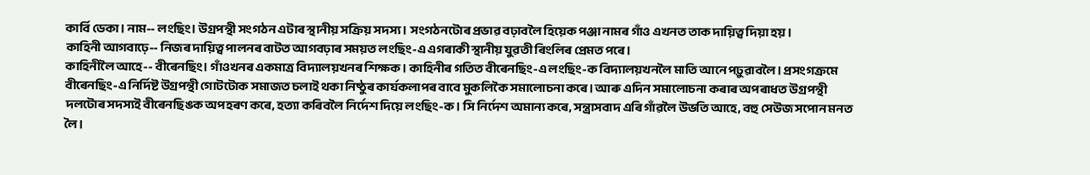কাৰ্বি ডেকা। নাম-- লংছিং। উগ্ৰপন্থী সংগঠন এটাৰ স্থানীয় সক্ৰিয় সদস্য। সংগঠনটোৰ প্ৰভাৱ বঢ়াবলৈ হিয়েক পঞ্জা নামৰ গাঁও এখনত তাক দায়িত্ব দিয়া হয়।
কাহিনী আগবাঢ়ে-- নিজৰ দায়িত্ব পালনৰ বাটত আগবঢ়াৰ সময়ত লংছিং-এ এগৰাকী স্থানীয় যুৱতী ৰিংলিৰ প্ৰেমত পৰে।
কাহিনীলৈ আহে-- বীৰেনছিং। গাঁওখনৰ একমাত্ৰ বিদ্যালয়খনৰ শিক্ষক। কাহিনীৰ গতিত বীৰেনছিং-এ লংছিং-ক বিদ্যালয়খনলৈ মাতি আনে পঢ়ুৱাবলৈ। প্ৰসংগক্ৰমে বীৰেনছিং-এ নিৰ্দিষ্ট উগ্ৰপন্থী গোটটোক সমাজত চলাই থকা নিষ্ঠুৰ কাৰ্যকলাপৰ বাবে মুকলিকৈ সমালোচনা কৰে। আৰু এদিন সমালোচনা কৰাৰ অপৰাধত উগ্ৰপন্থী দলটোৰ সদস্যই বীৰেনছিঙক অপহৰণ কৰে, হত্যা কৰিবলৈ নিৰ্দেশ দিয়ে লংছিং-ক। সি নিৰ্দেশ অমান্য কৰে, সন্ত্ৰাসবাদ এৰি গাঁৱলৈ উভতি আহে, বহু সেউজ সপোন মনত লৈ।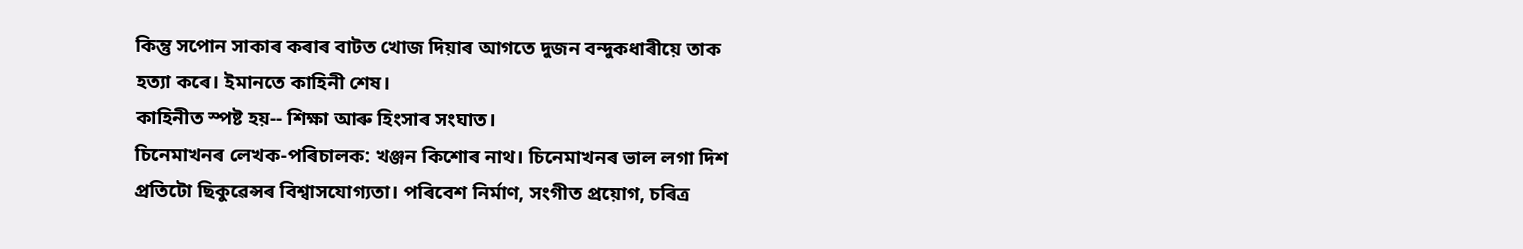কিন্তু সপোন সাকাৰ কৰাৰ বাটত খোজ দিয়াৰ আগতে দুজন বন্দুকধাৰীয়ে তাক হত্যা কৰে। ইমানতে কাহিনী শেষ।
কাহিনীত স্পষ্ট হয়-- শিক্ষা আৰু হিংসাৰ সংঘাত।
চিনেমাখনৰ লেখক-পৰিচালক: খঞ্জন কিশোৰ নাথ। চিনেমাখনৰ ভাল লগা দিশ প্ৰতিটো ছিকুৱেন্সৰ বিশ্বাসযোগ্যতা। পৰিবেশ নিৰ্মাণ, সংগীত প্ৰয়োগ, চৰিত্ৰ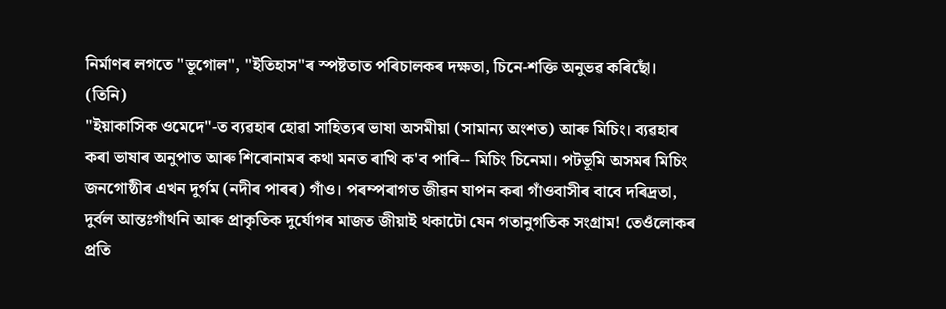নিৰ্মাণৰ লগতে "ভূগোল", "ইতিহাস"ৰ স্পষ্টতাত পৰিচালকৰ দক্ষতা, চিনে-শক্তি অনুভৱ কৰিছোঁ।
(তিনি)
"ইয়াকাসিক ওমেদে"-ত ব্যৱহাৰ হোৱা সাহিত্যৰ ভাষা অসমীয়া (সামান্য অংশত) আৰু মিচিং। ব্যৱহাৰ কৰা ভাষাৰ অনুপাত আৰু শিৰোনামৰ কথা মনত ৰাখি ক'ব পাৰি-- মিচিং চিনেমা। পটভূমি অসমৰ মিচিং জনগোষ্ঠীৰ এখন দুৰ্গম (নদীৰ পাৰৰ) গাঁও। পৰম্পৰাগত জীৱন যাপন কৰা গাঁওবাসীৰ বাবে দৰিদ্ৰতা, দুৰ্বল আন্তঃগাঁথনি আৰু প্ৰাকৃতিক দুৰ্যোগৰ মাজত জীয়াই থকাটো যেন গতানুগতিক সংগ্ৰাম! তেওঁলোকৰ প্ৰতি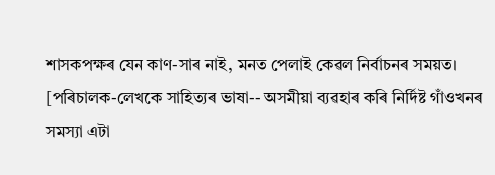শাসকপক্ষৰ যেন কাণ-সাৰ নাই, মনত পেলাই কেৱল নিৰ্বাচনৰ সময়ত।
[পৰিচালক-লেখকে সাহিত্যৰ ভাষা-- অসমীয়া ব্যৱহাৰ কৰি নিৰ্দিষ্ট গাঁওখনৰ সমস্যা এটা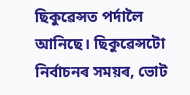ছিকুৱেন্সত পৰ্দালৈ আনিছে। ছিকুৱেন্সটো নিৰ্বাচনৰ সময়ৰ, ভোট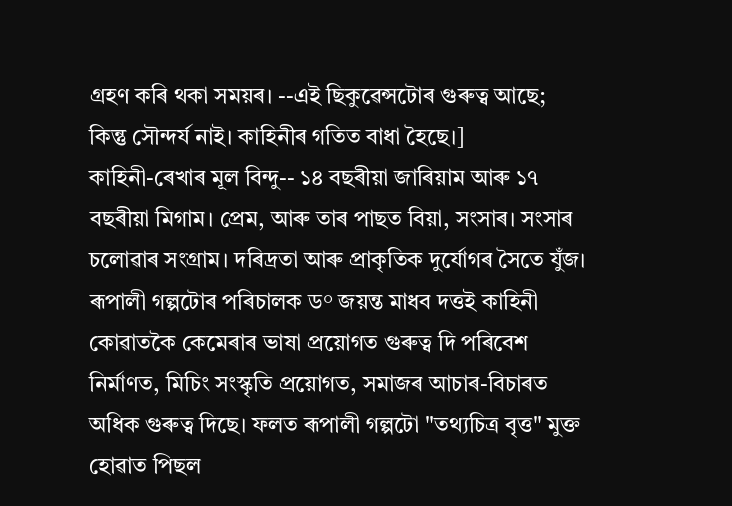গ্ৰহণ কৰি থকা সময়ৰ। --এই ছিকুৱেন্সটোৰ গুৰুত্ব আছে; কিন্তু সৌন্দৰ্য নাই। কাহিনীৰ গতিত বাধা হৈছে।]
কাহিনী-ৰেখাৰ মূল বিন্দু-- ১৪ বছৰীয়া জাৰিয়াম আৰু ১৭ বছৰীয়া মিগাম। প্ৰেম, আৰু তাৰ পাছত বিয়া, সংসাৰ। সংসাৰ চলোৱাৰ সংগ্ৰাম। দৰিদ্ৰতা আৰু প্ৰাকৃতিক দুৰ্যোগৰ সৈতে যুঁজ।
ৰূপালী গল্পটোৰ পৰিচালক ড° জয়ন্ত মাধব দত্তই কাহিনী কোৱাতকৈ কেমেৰাৰ ভাষা প্ৰয়োগত গুৰুত্ব দি পৰিবেশ নিৰ্মাণত, মিচিং সংস্কৃতি প্ৰয়োগত, সমাজৰ আচাৰ-বিচাৰত অধিক গুৰুত্ব দিছে। ফলত ৰূপালী গল্পটো "তথ্যচিত্ৰ বৃত্ত" মুক্ত হোৱাত পিছল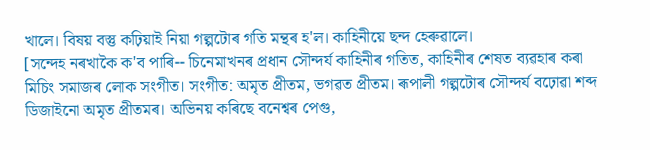খালে। বিষয় বস্তু কঢ়িয়াই নিয়া গল্পটোৰ গতি মন্থৰ হ'ল। কাহিনীয়ে ছন্দ হেৰুৱালে।
[সন্দেহ নৰখাকৈ ক'ব পাৰি-- চিনেমাখনৰ প্ৰধান সৌন্দৰ্য কাহিনীৰ গতিত, কাহিনীৰ শেষত ব্যৱহাৰ কৰা মিচিং সমাজৰ লোক সংগীত। সংগীত: অমৃত প্ৰীতম, ভগৱত প্ৰীতম। ৰূপালী গল্পটোৰ সৌন্দৰ্য বঢ়োৱা শব্দ ডিজাইনো অমৃত প্ৰীতমৰ। অভিনয় কৰিছে বনেশ্বৰ পেগু,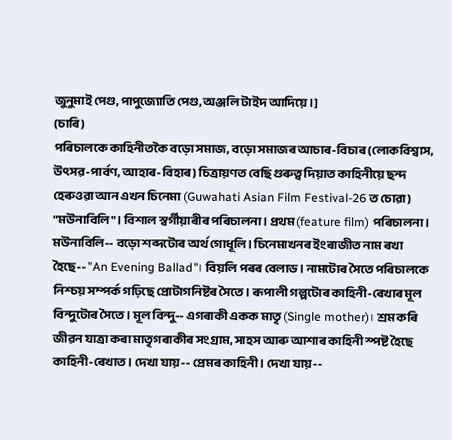জুনুমাই পেগু, পাপুজ্যোতি পেগু, অঞ্জলি টাইদ আদিয়ে।]
(চাৰি)
পৰিচালকে কাহিনীতকৈ বড়ো সমাজ, বড়ো সমাজৰ আচাৰ-বিচাৰ (লোকবিশ্বাস, উৎসৱ-পাৰ্বণ, আহাৰ-বিহাৰ) চিত্ৰায়ণত বেছি গুৰুত্ব দিয়াত কাহিনীয়ে ছন্দ হেৰুওৱা আন এখন চিনেমা (Guwahati Asian Film Festival-26 ত চোৱা) "মউনাবিলি"। বিশাল স্বর্গীয়াৰীৰ পৰিচালনা। প্ৰথম (feature film) পৰিচালনা।
মউনাবিলি-- বড়ো শব্দটোৰ অৰ্থ গোধূলি। চিনেমাখনৰ ইংৰাজীত নাম ৰখা হৈছে-- "An Evening Ballad"। বিয়লি পৰৰ বেলাড। নামটোৰ সৈতে পৰিচালকে নিশ্চয় সম্পৰ্ক গঢ়িছে প্রোটাগনিষ্টৰ সৈতে। ৰূপালী গল্পটোৰ কাহিনী-ৰেখাৰ মূল বিন্দুটোৰ সৈতে। মূল বিন্দু-- এগৰাকী একক মাতৃ (Single mother)। শ্ৰম কৰি জীৱন যাত্ৰা কৰা মাতৃগৰাকীৰ সংগ্ৰাম, সাহস আৰু আশাৰ কাহিনী স্পষ্ট হৈছে কাহিনী-ৰেখাত। দেখা যায়-- প্ৰেমৰ কাহিনী। দেখা যায়--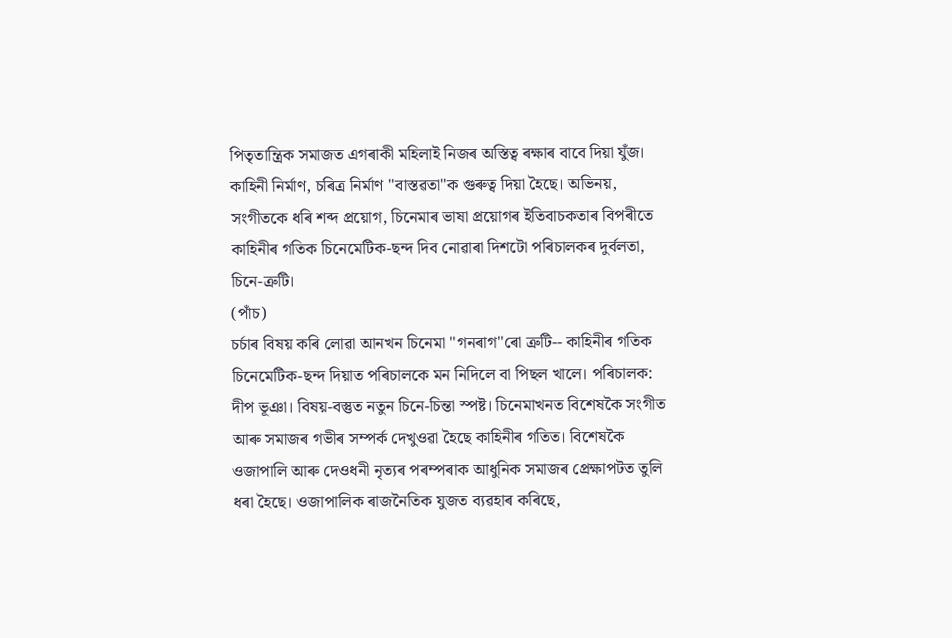পিতৃতান্ত্ৰিক সমাজত এগৰাকী মহিলাই নিজৰ অস্তিত্ব ৰক্ষাৰ বাবে দিয়া যুঁজ। কাহিনী নিৰ্মাণ, চৰিত্ৰ নিৰ্মাণ "বাস্তৱতা"ক গুৰুত্ব দিয়া হৈছে। অভিনয়, সংগীতকে ধৰি শব্দ প্ৰয়োগ, চিনেমাৰ ভাষা প্ৰয়োগৰ ইতিবাচকতাৰ বিপৰীতে কাহিনীৰ গতিক চিনেমেটিক-ছন্দ দিব নোৱাৰা দিশটো পৰিচালকৰ দুৰ্বলতা, চিনে-ত্ৰুটি।
(পাঁচ)
চৰ্চাৰ বিষয় কৰি লোৱা আনখন চিনেমা "গনৰাগ"ৰো ত্ৰুটি-- কাহিনীৰ গতিক চিনেমেটিক-ছন্দ দিয়াত পৰিচালকে মন নিদিলে বা পিছল খালে। পৰিচালক: দীপ ভূঞা। বিষয়-বস্তুত নতুন চিনে-চিন্তা স্পষ্ট। চিনেমাখনত বিশেষকৈ সংগীত আৰু সমাজৰ গভীৰ সম্পৰ্ক দেখুওৱা হৈছে কাহিনীৰ গতিত। বিশেষকৈ ওজাপালি আৰু দেওধনী নৃত্যৰ পৰম্পৰাক আধুনিক সমাজৰ প্ৰেক্ষাপটত তুলি ধৰা হৈছে। ওজাপালিক ৰাজনৈতিক যুজত ব্যৱহাৰ কৰিছে,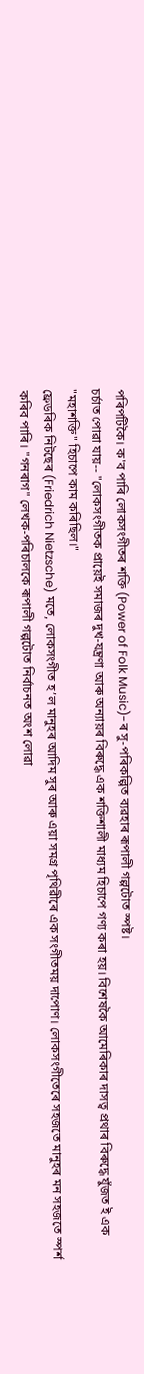পৰিপটিকৈ। ক'ব পাৰি লোকসংগীতৰ শক্তি (Power of Folk Music)-ৰ সু-পৰিকল্পিত ব্যৱহাৰ ৰূপালী গল্পটোত স্পষ্ট।
চৰ্চাত পোৱা যায়-- "লোকসংগীতক প্ৰায়েই সমাজৰ দুখ-যন্ত্ৰণা আৰু অন্যায়ৰ বিৰুদ্ধে এক শক্তিশালী মাধ্যম হিচাপে গণ্য কৰা হয়। বিশেষকৈ আমেৰিকাৰ দাসত্ব প্ৰথাৰ বিৰুদ্ধে যুঁজত ই এক "মহাশক্তি" হিচাপে কাম কৰিছিল।"
ফ্ৰেডৰিক নিটছেৰ (Friedrich Nietzsche) মতে, লোকসংগীত হ’ল মানুহৰ আদিম সুৰ আৰু এয়া সমগ্ৰ পৃথিৱীৰে এক সংগীতময় দাপোণ। লোকসংগীতেৰে সহজতে মানুহৰ মন সহজতে স্পৰ্শ কৰিব পাৰি। "গনৰাগ" লেখক-পৰিচালকে ৰূপালী গল্পটোত নিৰ্বাচনত অংশ লোৱা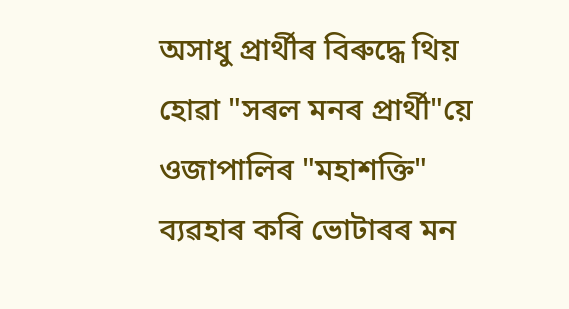অসাধু প্ৰাৰ্থীৰ বিৰুদ্ধে থিয় হোৱা "সৰল মনৰ প্ৰাৰ্থী"য়ে ওজাপালিৰ "মহাশক্তি" ব্যৱহাৰ কৰি ভোটাৰৰ মন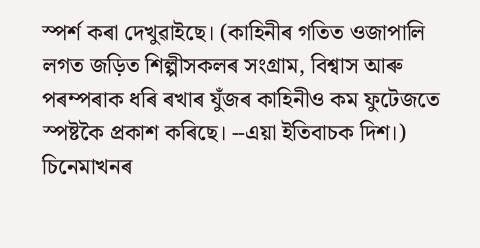স্পৰ্শ কৰা দেখুৱাইছে। (কাহিনীৰ গতিত ওজাপালি লগত জড়িত শিল্পীসকলৰ সংগ্ৰাম, বিশ্বাস আৰু পৰম্পৰাক ধৰি ৰখাৰ যুঁজৰ কাহিনীও কম ফুটেজতে স্পষ্টকৈ প্ৰকাশ কৰিছে। --এয়া ইতিবাচক দিশ।)
চিনেমাখনৰ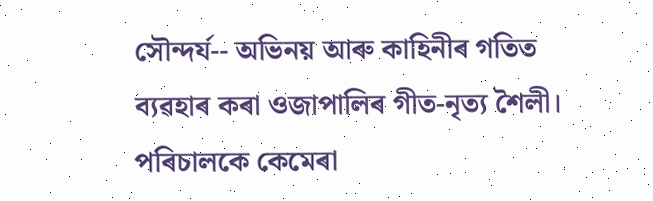সৌন্দৰ্য-- অভিনয় আৰু কাহিনীৰ গতিত ব্যৱহাৰ কৰা ওজাপালিৰ গীত-নৃত্য শৈলী। পৰিচালকে কেমেৰা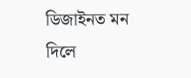ডিজাইনত মন দিলে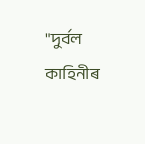"দুৰ্বল কাহিনীৰ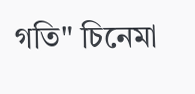গতি" চিনেমা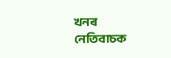খনৰ নেতিবাচক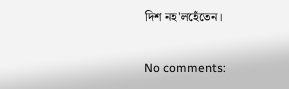দিশ নহ'লহেঁতেন।

No comments: